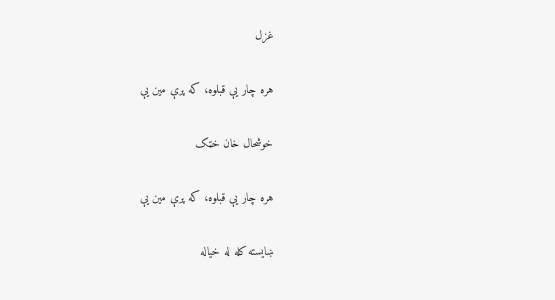غزل

هره چار يې قبلوه، که پرې مين يې

خوشحال خان خټک

هره چار يې قبلوه، که پرې مين يې

ښايسته کله له خياله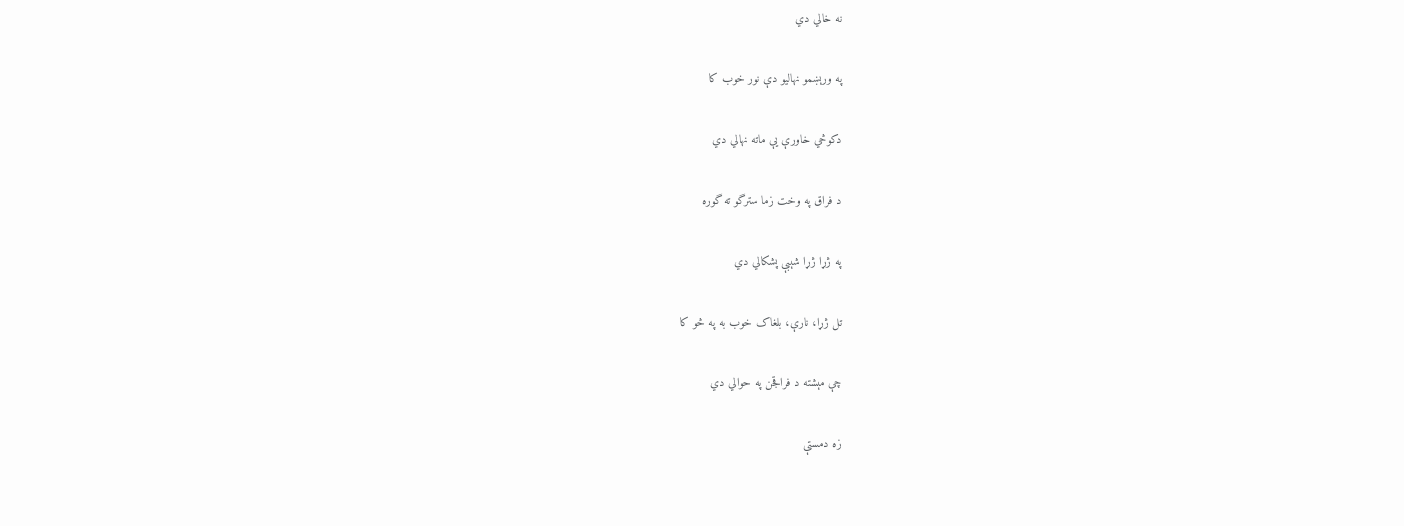نه خالي دي

په ورېښمو نهاليو دې نور خوب کا

دکوڅي خاورې يې ماته نهالي دي

د فراق په وخت زما سترگو ته گوره

په ژړا ژړا شېبې پشکالي دي

تل ژړا، نارې، بلغاک خوب به په څو کا

چې مېشته د فراقجن په حوالي دي

زه دمستې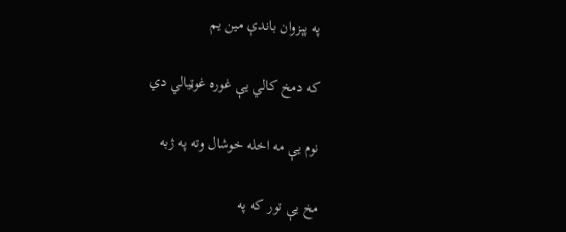په پېزوان باندې مين يم

که دمخ کالي يې غوره غوټيالي دي

نوم يې مه اخله خوشال وته په ژبه

مخ يې تور که په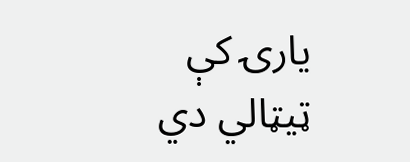يارۍ کې ټيټالي دي